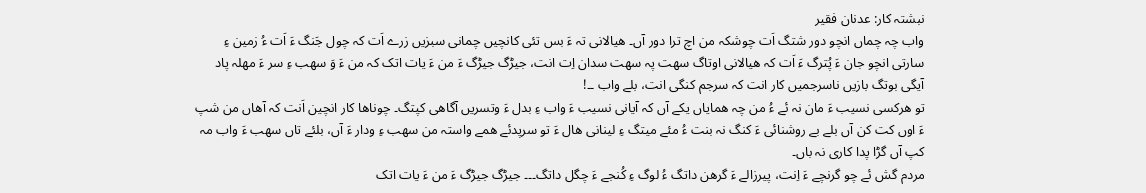نبشتہ کار: عدنان فقیر
واب چہ چماں انچو دور شتگ اَت چوشکہ من اچ ترا دور آں۔ ھیالانی تہ ءَ بس تئی کانچیں چمانی سبزیں زرے اَت کہ چول جَنگ ءَ اَت ءُ زمین ءِ سارتی انچو جان ءَ پُترگ ءَ اَت کہ ھیالانی اوتاگ سھت پہ سھت سدان اِت انت، جیڑگ جیڑگ ءَ من ءَ یات اتک کہ من ءَ وَ سھب ءِ سر ءَ مھلہ پاد آیگی بوتگ بازیں ناسرجمیں کار انت کہ سرجم کنگی انت، بلے واب ۔۔!
تو ھرکسی نسیب ءَ مان نہ ئے ءُ من چہ ھمایاں یکے آں کہ آیانی نسیب ءَ واب ءِ بدل ءَ وتسریں آگاھی کپتگ۔ چوناھا کار انچین اَنت کہ آھاں من شپ ءَ اوں کت کن آں بلے بے روشنائی ءَ کنگ نہ بنت ءُ مئے میتگ ءِ لینانی ھال ءَ تو سرپدئے ھمے واستہ من سھب ءِ ودار ءَ آں، بلئے تاں سھب ءَ واب مہ کپ آں گڑا پدا کاری نہ باں۔
مردم گش ئے چو گرنچے ءَ اِنت، پیرزالے ءَ گرھن داتگ ءُ لوگ ءِ کُنجے ءَ چگل داتگ۔۔۔ جیڑگ جیڑگ ءَ من ءَ یات اتک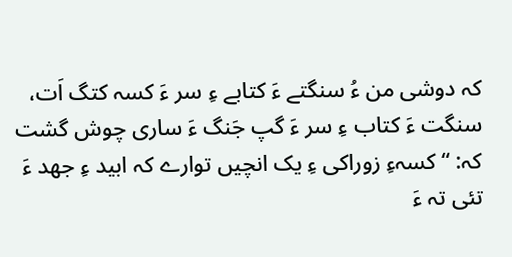کہ دوشی من ءُ سنگتے ءَ کتابے ءِ سر ءَ کسہ کتگ اَت، سنگت ءَ کتاب ءِ سر ءَ گپ جَنگ ءَ ساری چوش گشت کہ: “ کسہءِ زوراکی ءِ یک انچیں توارے کہ ابید ءِ جھد ءَ تئی تہ ءَ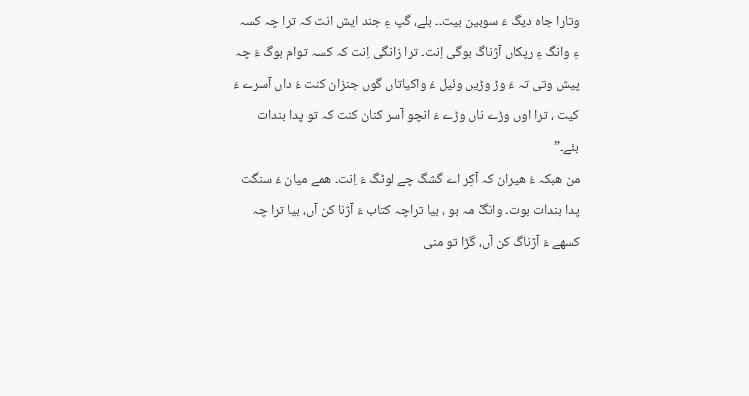وتارا جاہ دیگ ءَ سوبین بیت۔۔ بلے، گپ ءِ جند ایش انت کہ ترا چہ کسہ ءِ وانگ ءِ رپکاں آژناگ بوگی اِنت۔ ترا زانگی اِنت کہ کسہ توام بوگ ءَ چہ پیش وتی تہ ءَ وڑ وڑیں وئیل ءُ واکیاتاں گوں جنزان کنت ءُ داں آسرے ءَ کیت ، ترا اوں وڑے ناں وڑے ءَ انچو آسر کنان کنت کہ تو پدا بندات بئے۔”
من ھبکہ ءُ ھیران کہ آکِر اے گشگ چے لوٹگ ءَ اِنت۔ ھمے میان ءَ سنگت پدا بندات بوت۔ وانگْ مہ بو ، بیا تراچہ کتاب ءَ آژنا کن آں، بیا ترا چہ کسھے ءَ آژناگ کن آں، گڑا تو منی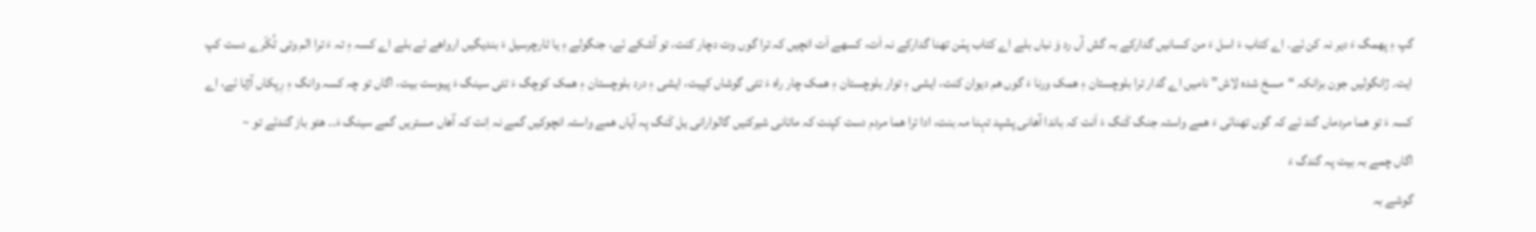گپ ءِ پھمگ ءَ دیر نہ کن ئے۔ اے کتاب ءَ اسل ءَ من کسانیں گدارکے بہ گش آں رد وَ نباں بلے اے کتاب پمّن تھنا گدارکے نہ اَت، کسھے اَت انچیں کہ ترا گوں وت دچار کنت، تو آشکے ئے، جنگولے ءِ یا ٹارچرسیل ءَ بندیگیں ارواھے ئے بلے اے کسہ ءِ تہ ءَ ترا الم وتی ٹُکّرے دست کپ ایت۔ ژانگولیں جون بزانکہ “مسخ شدہ لاش” نامیں اے گدار ترا بلوچستان ءِ ھمک ورنا ءَ گوں ھم دیوان کنت، ایشی ءِ توار بلوچستان ءِ ھمک چار راہ ءَ تئی گوشاں کپیت، ایشی ءِ درد بلوچستان ءِ ھمک کوچگ ءَ تئی سینگ ءَ پیوست بیت، اگاں تو چہ کسہ وانگ ءِ رِپکاں آژنا ئے، اے کسہ ءَ تو ھما مردماں گند ئے کہ گوں تھنائی ءَ ھمے واستہ جنگ کَنگ ءَ اَنت کہ باندا آھانی پشپد تہنا مہ بنت، ادا ترا ھما مردم دست کپنت کہ ماتانی شیرکنیں گالوارانی یل کَنگ پہ آیاں ھمے واستہ انچوکیں گمے نہ اِنت کہ آھاں مستریں گمے سینگ ءَ۔۔ ھئو باز گندئے تو ~
اگاں چمے بہ بیت پہ گندگ ءَ
گوشے بہ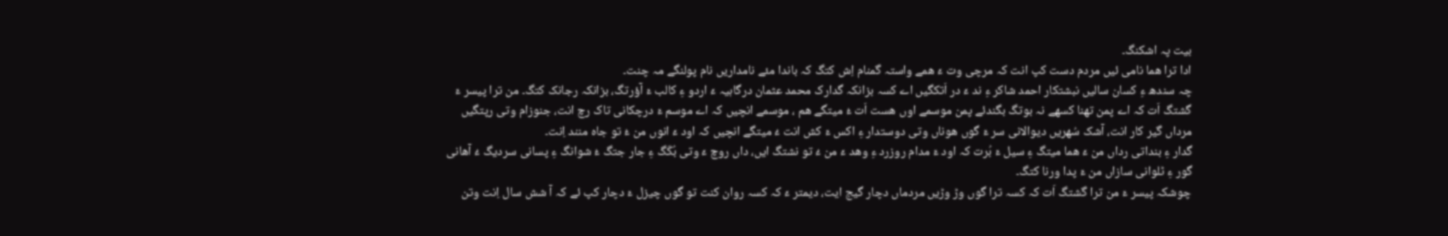بیت پہ اشکنگ۔
ادا ترا ھما نامی ئیں مردم دست کپ انت کہ مرچی وت ءَ ھمے واستہ گمنام اِش کتگ کہ باندا مئے نامداریں نام پولنگے مہ چنت۔
چہ سندھ ءِ کسان سالیں نبشتکار احمد شاکر ءِ ند ءَ در اَتکگیں اے کسہ بزانکہ گدارک محمد عثمان درگاہیہ ءَ اردو ءِ کالب ءَ آؤرتگ، بزانکہ رجانک کتگ۔ من ترا پیسر ءَ گشتگ اَت کہ اے پمن تھنا کسھے نہ بوتگ بگندئے پمن موسمے اوں ھست اَت ءُ میتگے ھم ، موسمے انچیں کہ اے موسم ءَ درچکانی تاک رچ انت، جنوزام وتی رپتگیں مرداں گیر کار انت، آشک سُھریں دیوالانی سر ءَ گوں ھوناں وتی دوستدار ءِ اکس ءَ کش انت ءُ میتگے انچیں کہ اود ءَ انوں من ءُ تو جاہ منند اِنت۔
گدار ءِ بنداتی رداں من ءَ ھما میتگ ءِ سیل ءَ بُرت کہ اود ءَ مدام روزرد ءِ وھد ءَ من ءُ تو نشتگ ایں، داں روچ ءَ وتی بُکّگ ءِ جار جتگ ءُ شوانگ ءِ پسانی سردیگ ءُ آھانی گور ءِ ٹلوانی سازاں من ءَ پدا ورنا کتگ۔
چوشکہ پیسر ءَ من ترا گشتگ اَت کہ کسہ ترا گوں وڑ وڑیں مردماں دچار گیج ایت، دیمتر ءَ کہ کسہ روان کنت تو گوں چیزل ءَ دچار کپ ئے کہ آ شش سال اِنت وتن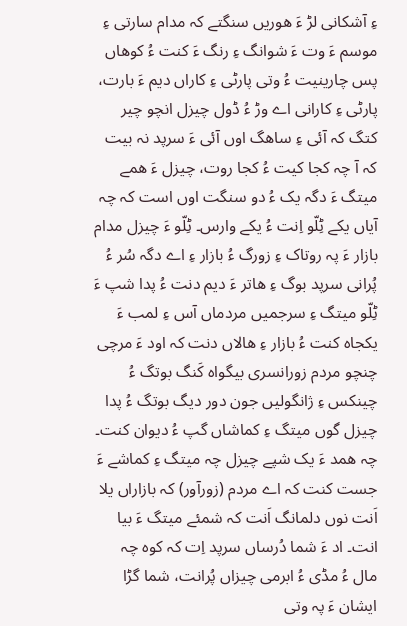ءِ آشکانی لڑ ءَ ھوریں سنگتے کہ مدام سارتی ءِ موسم ءَ وت ءَ شوانگ ءِ رنگ ءَ کنت ءُ کوھاں پس چارینیت ءُ وتی پارٹی ءِ کاراں دیم ءَ بارت، پارٹی ءِ کارانی اے وڑ ءُ ڈول چیزل انچو چیر کتگ کہ آئی ءِ ساھگ اوں آئی ءَ سرپد نہ بیت کہ آ چہ کجا کیت ءُ کجا روت، چیزل ءَ ھمے میتگ ءَ دگہ یک ءُ دو سنگت اوں است کہ چہ آیاں یکے ٹِلّو اِنت ءُ یکے وارس۔ ٹِلّو ءَ چیزل مدام بازار ءَ پہ روتاک ءِ زورگ ءُ بازار ءِ اے دگہ سُر ءُ پُرانی سرپد بوگ ءِ ھاتر ءَ دیم دنت ءُ پدا شپ ءَ ٹِلّو میتگ ءِ سرجمیں مردماں آس ءِ لمب ءَ یکجاہ کنت ءُ بازار ءِ ھالاں دنت کہ اود ءَ مرچی چنچو مردم زورانسری بیگواہ کَنگ بوتگ ءُ چینکس ءِ ژانگولیں جون دور دیگ بوتگ ءُ پدا چیزل گوں میتگ ءِ کماشاں گپ ءُ دیوان کنت۔
چہ ھمد ءَ یک شپے چیزل چہ میتگ ءِ کماشے ءَ جست کنت کہ اے مردم (زورآور) کہ بازاراں یلا اَنت نوں دلمانگ اَنت کہ شمئے میتگ ءَ بیا انت۔ اد ءَ شما دُرساں سرپد اِت کہ کوہ چہ مال ءُ مڈی ءُ ابرمی چیزاں پُرانت، شما گڑا ایشان ءَ پہ وتی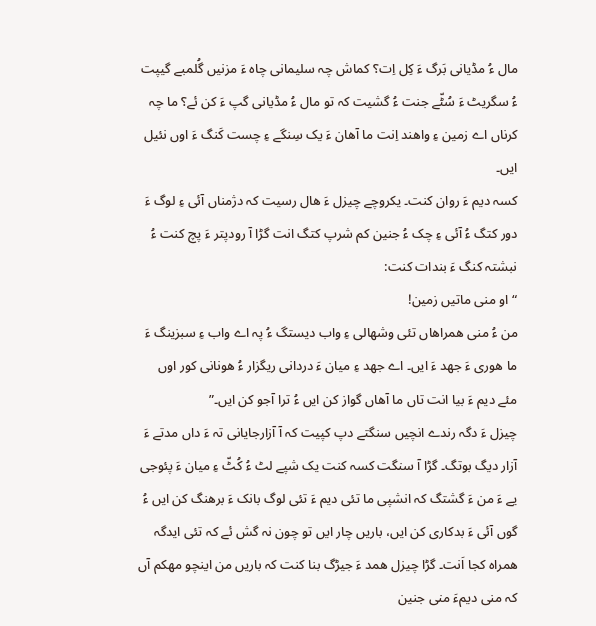مال ءُ مڈیانی بَرگ ءَ کِل اِت؟ کماش چہ سلیمانی چاہ ءَ مزنیں گُلمبے گیپت ءُ سگریٹ ءَ سُٹّے جنت ءُ گشیت کہ تو مال ءُ مڈیانی گپ ءَ کن ئے؟ ما چہ کرناں اے زمین ءِ واھند اِنت ما آھان ءَ یک سِنگے ءِ چست کَنگ ءَ اوں نئیل ایں۔
کسہ دیم ءَ روان کنت۔ یکروچے چیزل ءَ ھال رسیت کہ دژمناں آئی ءِ لوگ ءَ دور کتگ ءُ آئی ءِ چک ءُ جنین کم شرپ کتگ انت گڑا آ رودپتر ءَ پچ کنت ءُ نبشتہ کنگ ءَ بندات کنت:
“او منی ماتیں زمین!
من ءُ منی ھمراھاں تئی وشھالی ءِ واب دیستگ ءُ پہ اے واب ءِ سبزینگ ءَ ما ھوری ءَ جھد ءَ ایں۔ اے جھد ءِ میان ءَ دردانی ریگزار ءُ ھونانی کور اوں مئے دیم ءَ بیا انت تاں ما آھاں گواز کن ایں ءُ ترا آجو کن ایں۔”
چیزل ءَ دگہ رندے انچیں سنگتے دپ کپیت کہ آ آزارجایانی تہ ءَ داں مدتے ءَ آزار دیگ بوتگ۔ گڑا آ سنگت کسہ کنت یک شپے لٹ ءُ کُٹّ ءِ میان ءَ پئوجی یے ءَ من ءَ گشتگ کہ انشپی ما تئی دیم ءَ تئی لوگ بانک ءَ برھنگ کن ایں ءُ گوں آئی ءَ بدکاری کن ایں، باریں چار ایں تو چون نہ گش ئے کہ تئی ایدگہ ھمراہ کجا اَنت۔ گڑا چیزل ھمد ءَ جیڑگ بنا کنت کہ باریں من اینچو مھکم آں کہ منی دیمءَ منی جنین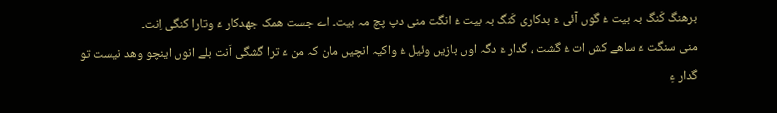برھنگ کَنگ بہ بیت ءُ گوں آئی ءَ بدکاری کَنگ بہ بیت ءُ انگت منی دپ پچ مہ بیت۔ اے جست ھمک جھدکار ءَ وتارا کنگی اِنت۔
منی سنگت ءَ ساھے کش ات ءُ گشت ، گدار ءَ دگہ اوں بازیں وئیل ءُ واکیہ انچیں مان کہ من ءَ ترا گشگی اَنت بلے انوں اینچو وھد نیست تو گدار ءِ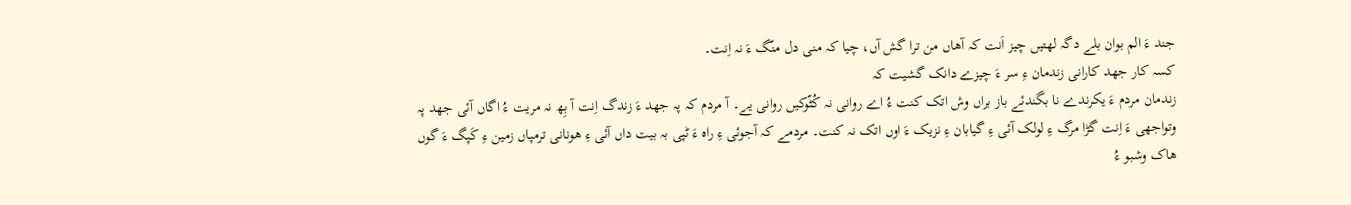جند ءَ الم بوان بلے دگہ لھتیں چیز اَنت کہ آھاں من ترا گش آں، چیا کہ منی دل منّگ ءَ نہ اِنت۔
کسہ کار جھد کارانی زندمان ءِ سر ءَ چیزے دانک گشیت کہ
زندمان مردم ءَ یکرندے نا بگندئے باز براں وش اتک کنت ءُ اے روانی نہ کُٹّوکیں روانی یے۔ آ مردم کہ پہ جھد ءَ زندگ اِنت آ بِھ نہ مریت ءُ اگاں آئی جھد پہ وتواجھی ءَ اِنت گڑا مرگ ءِ لولک آئی ءِ گیابان ءِ نزیک ءَ اوں اتک نہ کنت۔ مردمے کہ آجوئی ءِ راہ ءَ ٹپی بہ بیت داں آئی ءِ ھونانی ترمپاں زمین ءِ کَپگ ءَ گوں ھاک وشبو ءُ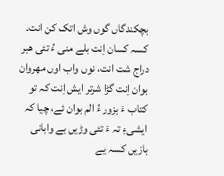بچکندگاں گوں وش اتک کن انت۔
کسہ کسان اِنت بلے منی ءُ تئی ھبر دراج شت انت، نوں واب اوں مھروان بوان اِنت گڑا شرتر ایش اِنت کہ تو کتاب ءَ بزور ءُ الم بوان ئے، چیا کہ ایشیءِ تہ ءَ تئی وڑیں بے وابانی بازیں کسہ یے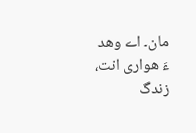مان۔ اے وھد ءَ ھواری انت، زندگ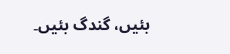بئیں، گندگ بئیں۔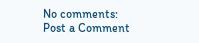No comments:
Post a Comment